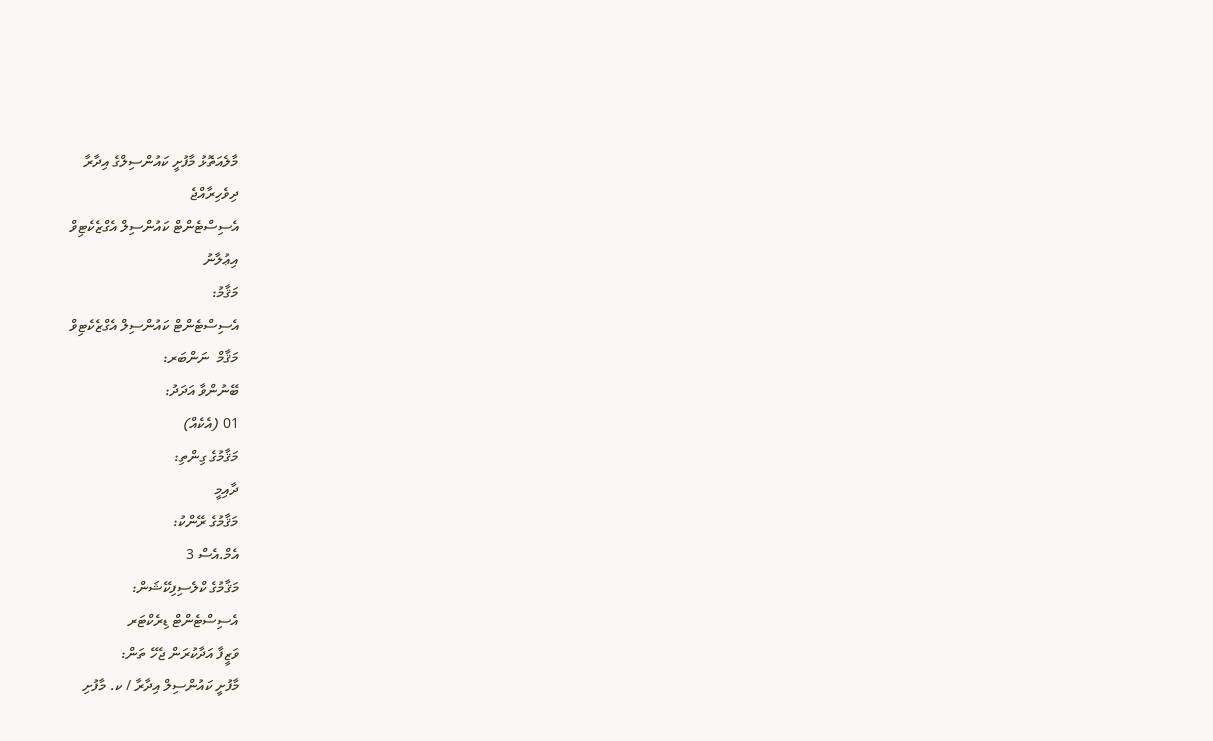މާލެއަތޮޅު މާފުށީ ކައުންސިލްގެ އިދާރާ
ދިވެހިރާއްޖެ
އެސިސްޓެންޓް ކައުންސިލް އެގްޒެކެޓިވް
އިޢުލާނު
މަޤާމު:
އެސިސްޓެންޓް ކައުންސިލް އެގްޒެކެޓިވް
މަޤާމް  ނަންބަރ:
ބޭނުންވާ އަދަދު:
01 (އެކެއް)
މަޤާމުގެ ގިންތި:
ދާއިމީ
މަޤާމުގެ ރޭންކު:
އެމް.އެސް 3
މަޤާމުގެ ކްލެސިފިކޭޝަން:
އެސިސްޓެންޓް ޑިރެކްޓަރ
ވަޒީފާ އަދާކުރަން ޖެހޭ ތަން:
މާފުށީ ކައުންސިލް އިދާރާ / ކ. މާފުށި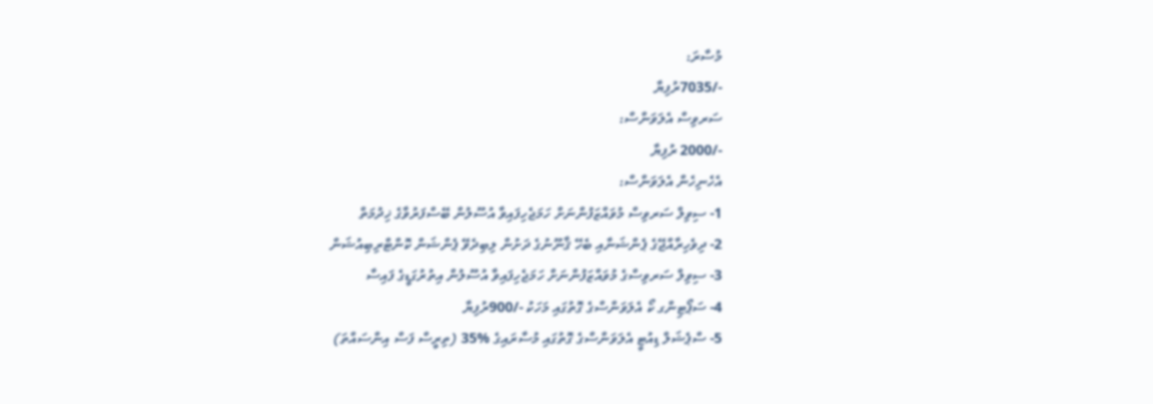މުސާރަ:
-/7035ރުފިޔާ
ސަރވިސް އެލަވަންސް:
-/2000 ރުފިޔާ
އެހެނިހެން އެލަވަންސް:
1- ސިވިލް ސަރވިސް މުވައްޒަފުންނަށް ހަމަޖެހިފައިވާ އުސޫލުން ބޭސްފަރުވާގެ ޚިދުމަތް
2- ދިވެހިރާއްޖޭގެ ޕެންޝަނާއި ބެހޭ ޤާނޫނުގެ ދަށުން ލިބިދެވޭ ޕެންޝަން ކޮންޓްރިބިއުޝަން
3- ސިވިލް ސަރވިސްގެ މުވައްޒަފުންނަށް ހަމަޖެހިފައިވާ އުސޫލުން އިތުރުގަޑީގެ ފައިސާ
4- ސަޕޯޓިންގ ކޯ އެލަވަންސްގެ ގޮތުގައި މަހަކު -/900ރުފިޔާ
5- ސްޕެޝަލް ޑިއުޓީ އެލަވަންސްގެ ގޮތުގައި މުސާރައިގެ %35 (ތިރީސް ފަސް އިންސައްތަ)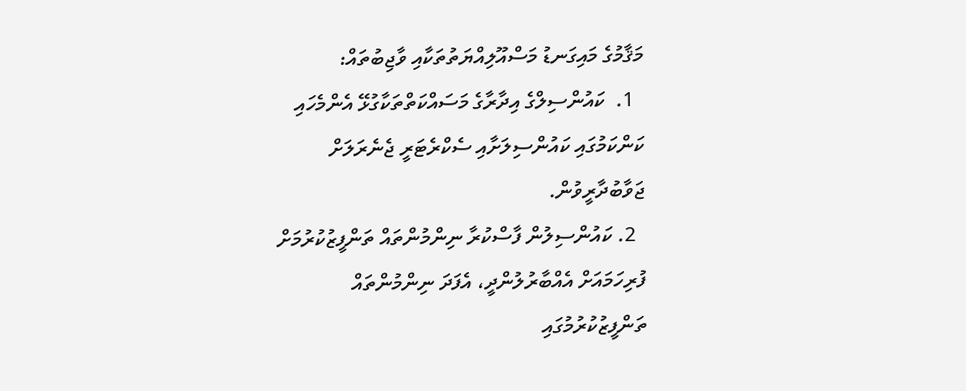މަޤާމުގެ މައިގަނޑު މަސްއޫލިއްޔަތުތަކާއި ވާޖިބުތައް:
  1.  ކައުންސިލްގެ އިދާރާގެ މަސައްކަތްތަކާގުޅޭ އެންމެހައި ކަންކަމުގައި ކައުންސިލަށާއި ސެކްރެޓަރީ ޖެނެރަލަށް ޖަވާބުދާރީވުން.
  2. ކައުންސިލުން ފާސްކުރާ ނިންމުންތައް ތަންފީޒުކުރުމަށް ފުރިހަމައަށް އެއްބާރުލުންދީ، އެފަދަ ނިންމުންތައް ތަންފީޒުކުރުމުގައި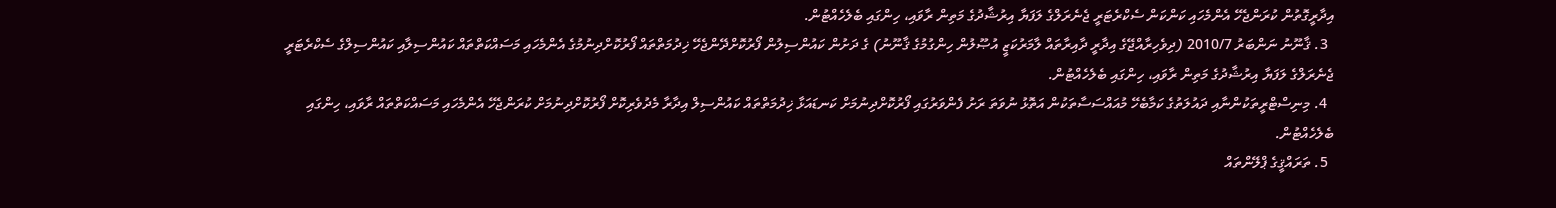އިދާރީގޮތުން ކުރަންޖެހޭ އެންމެހައި ކަންކަން ސެކްރެޓަރީ ޖެނެރަލްގެ ލަފަޔާ އިރުޝާދުގެ މަތިން ރާވައި، ހިންގައި ބެލެހެއްޓުން.
  3. ޤާނޫނު ނަންބަރު 2010/7 (ދިވެހިރާއްޖޭގެ އިދާރީ ދާއިރާތައް ލާމަރުކަޒީ އުޞޫލުން ހިންގުމުގެ ޤާނޫނު) ގެ ދަށުން ކައުންސިލުން ފޯރުކޮށްދޭންޖެހޭ ޚިދުމަތްތައް ފޯރުކޮށްދިނުމުގެ އެންމެހައި މަސައްކަތްތައް ކައުންސިލާއި ކައުންސިލްގެ ސެކްރެޓަރީ ޖެނެރަލްގެ ލަފަޔާ އިރުޝާދުގެ މަތިން ރާވައި، ހިންގައި ބެލެހެއްޓުން.
  4. މިނިސްޓްރީތަކުންނާއި ދައުލަތުގެ ކަމާބެހޭ މުއައްސަސާތަކުން އަތޮޅު ނުވަތަ ރަށު ފެންވަރުގައި ފޯރުކޮށްދިނުމަށް ކަނޑައަޅާ ޚިދުމަތްތައް ކައުންސިލް އިދާރާ މެދުވެރިކޮށް ފޯރުކޮށްދިނުމަށް ކުރަންޖެހޭ އެންމެހައި މަސައްކަތްތައް ރާވައި، ހިންގައި ބެލެހެއްޓުން.
  5. ތަރައްޤީގެ ޕްލޭންތައް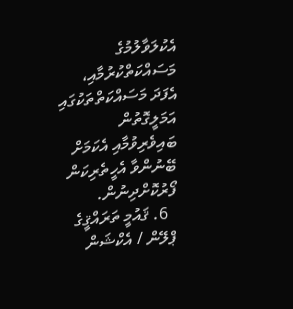އެކުލަވާލުމުގެ މަސައްކަތްކުރުމާއި، އެފަދަ މަސައްކަތްތަކުގައި އަމަލީގޮތުން ބައިވެރިވުމާއި އެކަމަށް ބޭނުންވާ އެހީތެރިކަން ފޯރުކޮށްދިނުން.
  6. ޤައުމީ ތަރައްޤީގެ ޕްލޭން / އެކްޝަން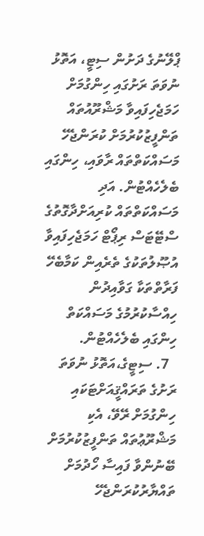ޕްލޭނުގެ ދަށުން ސިޓީ، އަތޮޅު ނުވަތަ ރަށުގައި ހިންގުމަށް ހަމަޖެހިފައިވާ މަޝްރޫއުތައް ތަންފީޒުކުރުމަށް ކުރަންޖެހޭ މަސައްކަތްތައް ރާވައި، ހިންގައި ބެލެހެއްޓުން. އަދި މަސައްކަތްތައް ކުރިއަށްދާގޮތުގެ ސްޓޭޓަސް ރިޕޯޓް ހަމަޖެހިފައިވާ އުޞޫލުތަކުގެ ތެރެއިން ކަމާބެހޭ ފަރާތްތަކާ ގަވާއިދުން ހިއްސާކުރުމުގެ މަސައްކަތް ހިންގައި ބެލެހެއްޓުން.
  7. ސިޓީގެ،އަތޮޅު ނުވަތަ ރަށުގެ ތަރައްޤީއަށްޓަކައި ހިންގުމަށް ރޭވޭ، އެކި މަޝްރޫޢުތައް ތަންފީޒުކުރުމަށް ބޭނުންވާ ފައިސާ ހޯދުމަށް ތައްޔާރުކުރަންޖެހޭ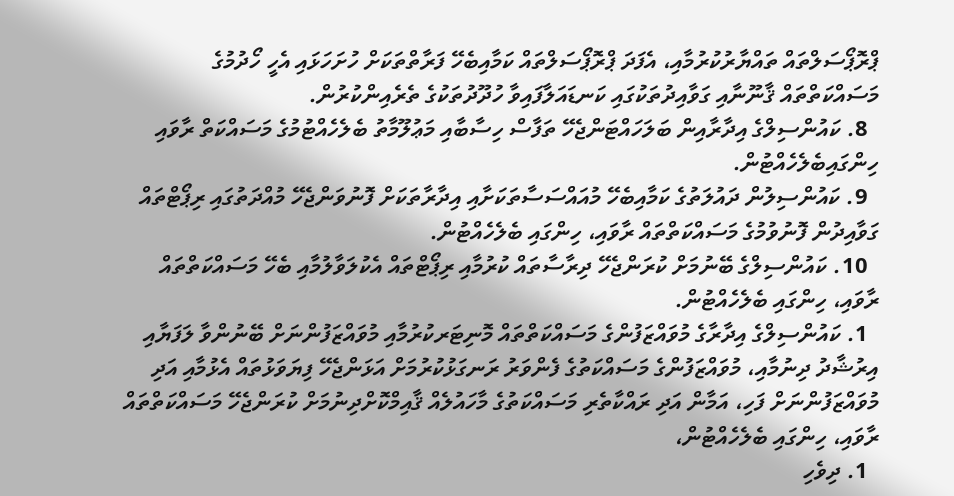ޕްރޮޕޯސަލްތައް ތައްޔާރުކުރުމާއި، އެފަދަ ޕްރޮޕޯސަލްތައް ކަމާއިބެހޭ ފަރާތްތަކަށް ހުށަހަޅައި އެހީ ހޯދުމުގެ މަސައްކަތްތައް ޤާނޫނާއި ގަވާއިދުތަކުގައި ކަނޑައަލާފައިވާ ހުދޫދުތަކުގެ ތެރެއިންކުރުން.
  8. ކައުންސިލްގެ އިދާރާއިން ބަލަހައްޓަންޖެހޭ ތަފާސް ހިސާބާއި މަޢުލޫމާތު ބެލެހެއްޓުމުގެ މަސައްކަތް ރާވައި ހިންގައިބެލެހެއްޓުން.
  9. ކައުންސިލުން ދައުލަތުގެ ކަމާއިބެހޭ މުއައްސަސާތަކަށާއި އިދާރާތަކަށް ފޮނުވަންޖެހޭ މުއްދަތުގައި ރިޕޯޓްތައް ގަވާއިދުން ފޮނުވުމުގެ މަސައްކަތްތައް ރާވައި، ހިންގައި ބެލެހެއްޓުން.
  10. ކައުންސިލްގެ ބޭނުމަށް ކުރަންޖެހޭ ދިރާސާތައް ކުރުމާއި ރިޕޯޓްތައް އެކުލަވާލުމާއި ބެހޭ މަސައްކަތްތައް ރާވައި، ހިންގައި ބެލެހެއްޓުން.
  1. ކައުންސިލްގެ އިދާރާގެ މުވައްޒަފުންގެ މަސައްކަތްތައް މޮނިޓަރކުރުމާއި މުވައްޒަފުންނަށް ބޭނުންވާ ލަފަޔާއި އިރުޝާދު ދިނުމާއި، މުވައްޒަފުންގެ މަސައްކަތުގެ ފެންވަރު ރަނގަޅުކުރުމަށް އަޅަންޖެހޭ ފިޔަވަޅުތައް އެޅުމާއި އަދި މުވައްޒަފުންނަށް ފަހި، އަމާން އަދި ރައްކާތެރި މަސައްކަތުގެ މާހައުލެއް ޤާއިމްކޮށްދިނުމަށް ކުރަންޖެހޭ މަސައްކަތްތައް ރާވައި، ހިންގައި ބެލެހެއްޓުން،
  1. ދިވެހި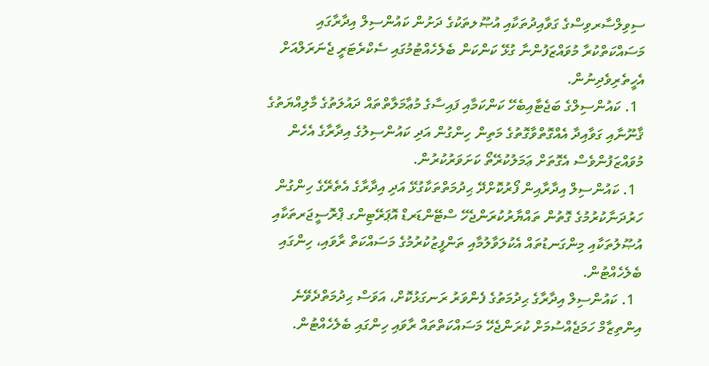ސިވިލްސާރވިސްގެ ގަވާއިދުތަކާއި އުޞޫލތަކުގެ ދަށުން ކައުންސިލް އިދާރާގައި މަސައްކަތްކުރާ މުވައްޒަފުންނާ ގުޅޭ ކަންކަން ބެލެހެއްޓުމުގައި ސެކްރެޓަރީ ޖެނަރަލްއަށް އެހީތެރިވެދިނުން.
  1. ކައުންސިލްގެ ބަޖެޓާއިބެހޭ ކަންކަމާއި ފައިސާގެ މުޢާމަލާތްތައް ދައުލަތުގެ މާލިއްޔަތުގެ ޤާނޫނާއި ގަވާއިދާ އެއްގޮތްވާގޮތުގެ މަތިން ހިންގުން އަދި ކައުންސިލުގެ އިދާރާގެ އެހެން މުވައްޒަފުންވެސް އެގޮތަށް ޢަމަލުކުރޭތޯ ކަށަވަރުކުރުން.
  1. ކައުންސިލް އިދާރާއިން ފޯރުކޮށްދޭ ޙިދުމަތްތަކާގުޅޭ އަދި އިދާރާގެ އެތެރޭގެ ހިންގުން ހަރުދަނާކުރުމުގެ ގޮތުން ތައްޔާރުކުރަންޖެހޭ ސްޓޭންޑަރޑް އޮޕަރޭޓިންގ ޕްރޮސީޖަރތަކާއި އުޞޫލުތަކާއި މިންގަނޑުތައް އެކުލަވާލުމާއި ތަންފީޒުކުރުމުގެ މަސައްކަތް ރާވައި، ހިންގައި ބެލެހެއްޓުން.
  1. ކައުންސިލް އިދާރާގެ ޙިދުމަތުގެ ފެންވަރު ރަނގަޅުކޮށް، އަވަސް ޙިދުމަތްދެވޭނެ އިންތިޒާމް ހަމަޖެއްސުމަށް ކުރަންޖެހޭ މަސައްކަތްތައް ރާވައި ހިންގައި ބެލެހެއްޓުން.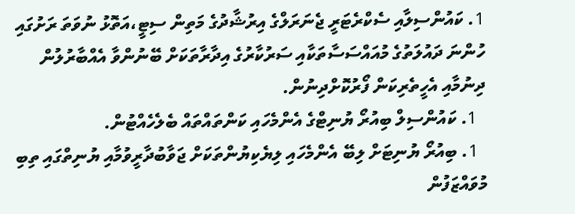1. ކައުންސިލާއި ސެކްރެޓަރީ ޖެނަރަލްގެ އިރުޝާދުގެ މަތިން ސިޓީ،އަތޮޅު ނުވަތަ ރަށުގައި ހުންނަ ދައުލަތުގެ މުއައްސަސާތަކާއި ސަރުކާރުގެ އިދާރާތަކަށް ބޭނުންވާ އެއްބާރުލުން ދިނުމާއި އެހީތެރިކަން ފޯރުކޮށްދިނުން.
  1. ކައުންސިލް ބިއުރޯ ޔުނިޓްގެ އެންމެހައި ކަންތައްތައް ބެލެހެއްޓުން.
  1. ބިއުރޯ ޔުނިޓަށް ލިބޭ އެންމެހައި ލިޔެކިޔުންތަކަށް ޖަވާބުދާރީވުމާއި ޔުނިތްގައި ތިބި މުވައްޒަފުން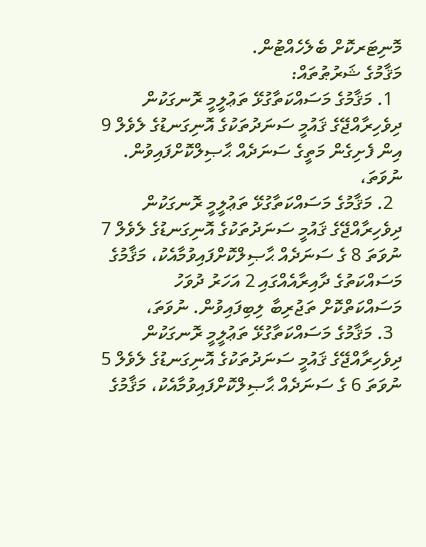މޮނިޓަރކޮށް ބެލެހެއްޓުން.
މަޤާމުގެ ޝަރުޠުތައް:
  1. މަޤާމުގެ މަސައްކަތާގުޅޭ ތަޢުލީމީ ރޮނގަކުން ދިވެހިރާއްޖޭގެ ޤައުމީ ސަނަދުތަކުގެ އޮނިގަނޑުގެ ލެވެލް 9 އިން ފެށިގެން މަތީގެ ސަނަދެއް ޙާޞިލްކޮށްފައިވުން. ނުވަތަ،
  2. މަޤާމުގެ މަސައްކަތާގުޅޭ ތަޢުލީމީ ރޮނގަކުން ދިވެހިރާއްޖޭގެ ޤައުމީ ސަނަދުތަކުގެ އޮނިގަނޑުގެ ލެވެލް 7 ނުވަތަ 8 ގެ ސަނަދެއް ޙާޞިލްކޮށްފައިވުމާއެކު، މަޤާމުގެ މަސައްކަތުގެ ދާއިރާއެއްގައި 2 އަހަރު ދުވަހު މަސައްކަތްކޮށް ތަޖުރިބާ ލިބިފައިވުން. ނުވަތަ،
  3. މަޤާމުގެ މަސައްކަތާގުޅޭ ތަޢުލީމީ ރޮނގަކުން ދިވެހިރާއްޖޭގެ ޤައުމީ ސަނަދުތަކުގެ އޮނިގަނޑުގެ ލެވެލް 5 ނުވަތަ 6 ގެ ސަނަދެއް ޙާޞިލްކޮށްފައިވުމާއެކު، މަޤާމުގެ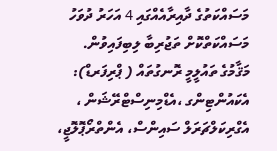މަސައްކަތުގެ ދާއިރާއެއްގައި 4 އަހަރު ދުވަހު މަސައްކަތްކޮށް ތަޖުރިބާ ލިބިފައިވުން.
މަޤާމުގެ ތައުލީމީ ރޮނގުތައް ( ޕްރިފަރޑް):
އެކައުންޓިންގ ،އެޑްމިނިސްޓްރޭޝަން ، އެގްރިކަލްޗަރަލް ސައިންސް، އެންތްރޯޕޮލޮޖީ،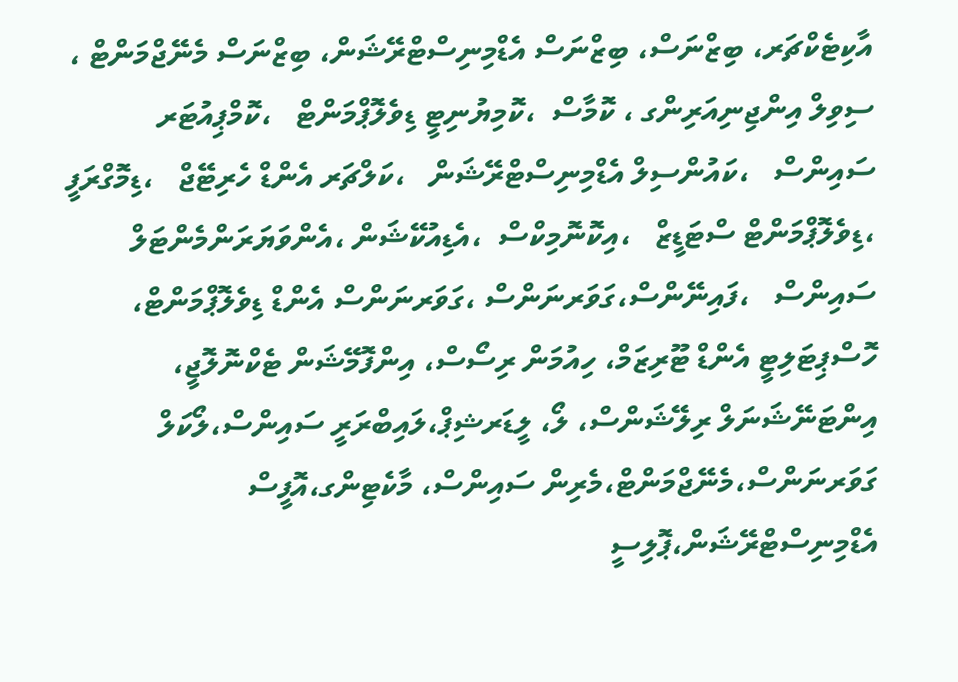އާކިޓެކްޗަރ، ބިޒްނަސް، ބިޒްނަސް އެޑްމިނިސްޓްރޭޝަން، ބިޒްނަސް މެނޭޖްމަންޓް ، ސިވިލް އިންޖިނިއަރިންގ ، ކޮމާސް  ،ކޮމިޔުނިޓީ ޑިވެލޮޕްމަންޓް   ،ކޮމްޕިއުޓަރ ސައިންސް   ،ކައުންސިލް އެޑްމިނިސްޓްރޭޝަން   ،ކަލްޗަރ އެންޑް ހެރިޓޭޖް   ،ޑިމޮގްރަފީ   ،ޑިވެލޮޕްމަންޓް ސްޓަޑީޒް   ،އިކޮނޮމިކްސް  ،އެޑިއުކޭޝަން ،އެންވަޔަރަންމެންޓަލް ސައިންސް   ،ފައިނޭންސް،ގަވަރނަންސް ،ގަވަރނަންސް އެންޑް ޑިވެލޮޕްމަންޓް، ހޮސްޕިޓަލިޓީ އެންޑް ޓޫރިޒަމް، ހިއުމަން ރިސޯސް، އިންފޮމޭޝަން ޓެކްނޮލޮޖީ، އިންޓަނޭޝަނަލް ރިލޭޝަންސް، ލޯ، ލީޑަރޝިޕް،ލައިބްރަރީ ސައިންސް،ލޯކަލް ގަވަރނަންސް،މެނޭޖްމަންޓް،މެރިން ސައިންސް، މާކެޓިންގ،އޮފީސް އެޑްމިނިސްޓްރޭޝަން،ޕޮލިސީ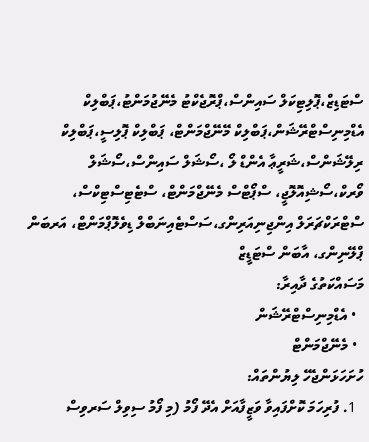ސްޓަޑިޒް،ޕޮލިޓިކަލް ސައިންސް،ޕްރޮޖެކްޓު މެނޭޖުމަންޓު،ޕަބްލިކް އެޑްމިނިސްޓްރޭޝަން،ޕަބްލިކް މޭނޭޖްމަންޓް، ޕަބްލިކް ޕޮލިސީ،ޕަބްލިކް ރިލޭޝަންސް،ޝަރީޢާ އެންޑް ލޯ ،ސޯޝަލް ސައިންސް،ސޯޝަލް ވޯރކް،ސޯޝިއޮލޮޖީ، ސްޕޯޓްސް މެނޭޖްމަންޓް، ސްޓެޓިސްޓިކްސް، ސްޓްރަކްޗަރަލް އިންޖިނިއަރިންގ،ސަސްޓެއިނަބްލް ޑިވެލޮޕްމަންޓް، އަރބަން ޕްލޭނިންގ، އާބަން ސްޓަޑީޒް
މަސައްކަތުގެ ދާއިރާ:
  • އެޑްމިނިސްޓްރޭޝަން
  • މެނޭޖްމަންޓް
ހުށަހަޅަންޖެހޭ ލިޔުންތައް:
  1. ފުރިހަމަ ކޮށްފައިވާ ވަޒީފާއަށް އެދޭ ފޯމު (މި ފޯމު ސިވިލް ސަރވިސް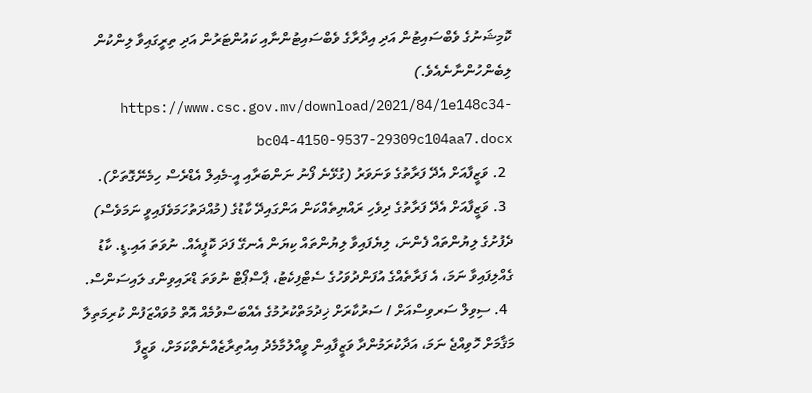ކޮމިޝަނުގެ ވެބްސައިޓުން އަދި އިދާރާގެ ވެބްސައިޓުންނާއި ކައުންޓަރުން އަދި ތިރީގައިވާ ލިންކުން ލިބެންހުންނާނެއެވެ.)  https://www.csc.gov.mv/download/2021/84/1e148c34-bc04-4150-9537-29309c104aa7.docx
  2. ވަޒީފާއަށް އެދޭ ފަރާތުގެ ވަނަވަރު (ގުޅޭނެ ފޯނު ނަންބަރާއި އީ-މެއިލް އެޑްރެސް ހިމެނޭގޮތަށް).
  3. ވަޒީފާއަށް އެދޭ ފަރާތުގެ ދިވެހި ރައްޔިތެއްކަން އަންގައިދޭ ކާޑުގެ (މުއްދަތުހަމަވެފައިވީ ނަމަވެސް) ދެފުށުގެ ލިޔުންތައް ފެންނަ، ލިޔެފައިވާ ލިޔުންތައް ކިޔަން އެނގޭ ފަދަ ކޮޕީއެއް. ނުވަތަ އައި.ޑީ. ކާޑު ގެއްލިފައިވާ ނަމަ، އެ ފަރާތެއްގެ އުފަންދުވަހުގެ ސެޓްފިކެޓު، ޕާސްޕޯޓް ނުވަތަ ޑްރައިވިންގ ލައިސަންސް.
  4. ސިވިލް ސަރވިސްއަށް / ސަރުކާރަށް ޚިދުމަތްކުރުމުގެ އެއްބަސްވުމެއް އޮތް މުވައްޒަފުން ކުރިމަތިލާ މަޤާމަށް ހޮވިއްޖެ ނަމަ، އަދާކުރަމުންދާ ވަޒީފާއިން ވީއްލުމާމެދު އިއުތިރާޒެއްނެތްކަމަށް، ވަޒީފާ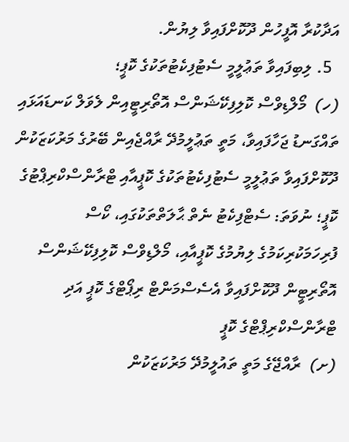އަދާކުރާ އޮފީހުން ދޫކޮށްފައިވާ ލިޔުން.
  5. ލިބިފައިވާ ތަޢުލީމީ ސެޓުފިކެޓުތަކުގެ ކޮޕީ؛
(ހ)  މޯލްޑިވްސް ކޮލިފިކޭޝަންސް އޮތޯރިޓީއިން ލެވަލް ކަނޑައަޅައި ތައްގަނޑު ޖަހާފައިވާ، މަތީ ތަޢުލީމުދޭ ރާއްޖެއިން ބޭރުގެ މަރުކަޒަކުން ދޫކޮށްފައިވާ ތަޢުލީމީ ސެޓުފިކެޓުތަކުގެ ކޮޕީއާއި ޓްރާންސްކްރިޕްޓުގެ ކޮޕީ؛ ނުވަތަ: ސެޓްފިކެޓު ނެތް ޙާލަތްތަކުގައި، ކޯސް ފުރިހަމަކުރިކަމުގެ ލިޔުމުގެ ކޮޕީއާއި، މޯލްޑިވްސް ކޮލިފިކޭޝަންސް އޮތޯރިޓީން ދޫކޮށްފައިވާ އެސެސްމަންޓް ރިޕޯޓްގެ ކޮޕީ އަދި ޓްރާންސްކްރިޕްޓްގެ ކޮޕީ
(ށ)  ރާއްޖޭގެ މަތީ ތައުލީމުދޭ މަރުކަޒަކުން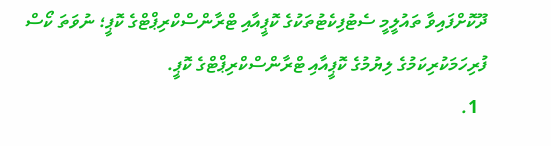ދޫކޮށްފައިވާ ތައުލީމީ ސެޓުފިކެޓުތަކުގެ ކޮޕީއާއި ޓްރާންސްކްރިޕްޓްގެ ކޮޕީ؛ ނުވަތަ ކޯސް ފުރިހަމަކުރިކަމުގެ ލިޔުމުގެ ކޮޕީއާއި ޓްރާންސްކްރިޕްޓްގެ ކޮޕީ.
  1.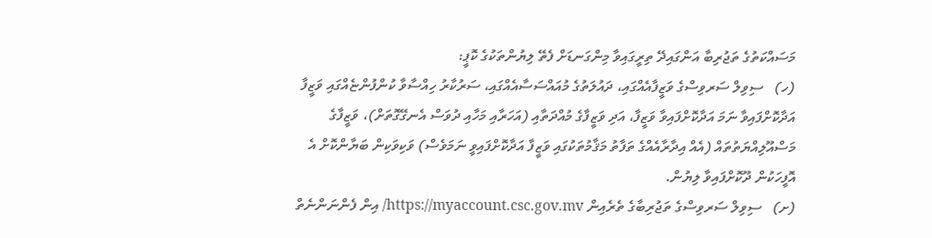މަސައްކަތުގެ ތަޖުރިބާ އަންގައިދޭ ތިރީގައިވާ މިންގަނޑަށް ފެތޭ ލިޔުންތަކުގެ ކޮޕީ:
(ހ)   ސިވިލް ސަރވިސްގެ ވަޒީފާއެއްގައި، ދައުލަތުގެ މުއައްސަސާއެއްގައި، ސަރުކާރު ހިއްސާވާ ކުންފުންޏެއްގައި ވަޒީފާ އަދާކޮށްފައިވާ ނަމަ އަދާކޮށްފައިވާ ވަޒީފާ، އަދި ވަޒީފާގެ މުއްދަތާއި (އަހަރާއި މަހާއި ދުވަސް އެނގޭގޮތަށް)، ވަޒީފާގެ މަސްއޫލިއްޔަތުތައް (އެއް އިދާރާއެއްގެ ތަފާތު މަޤާމުތަކުގައި ވަޒީފާ އަދާކޮށްފައިވީ ނަމަވެސް) ވަކިވަކިން ބަޔާންކޮށް އެ އޮފީހަކުން ދޫކޮށްފައިވާ ލިޔުން.
(ށ)   ސިވިލް ސަރވިސްގެ ތަޖުރިބާގެ ތެރެއިން https://myaccount.csc.gov.mv/ އިން ފެންނަންނެތް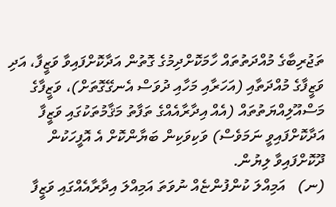ތަޖުރިބާގެ މުއްދަތުތައް ހާމަކޮށްދިމުގެ ގޮތުން އަދާކޮށްފައިވާ ވަޒީފާ، އަދި ވަޒީފާގެ މުއްދަތާއި (އަހަރާއި މަހާއި ދުވަސް އެނގޭގޮތަށް)، ވަޒީފާގެ މަސްއޫލިއްޔަތުތައް (އެއް އިދާރާއެއްގެ ތަފާތު މަޤާމުތަކުގައި ވަޒީފާ އަދާކޮށްފައިވީ ނަމަވެސް) ވަކިވަކިން ބަޔާންކޮށް އެ އޮފީހަކުން ދޫކޮށްފައިވާ ލިޔުން.
(ނ)   އަމިއްލަ ކުންފުންޏެއް ނުވަތަ އަމިއްލަ އިދާރާއެއްގައި ވަޒީފާ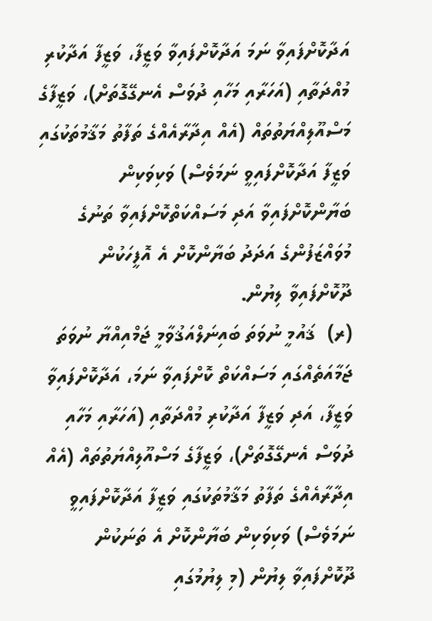އަދާކޮށްފައިވާ ނަމަ އަދާކޮށްފައިވާ ވަޒީފާ، ވަޒީފާ އަދާކުރި މުއްދަތާއި (އަހަރާއި މަހާއި ދުވަސް އެނގޭގޮތަށް)، ވަޒީފާގެ މަސްއޫލިއްޔަތުތައް (އެއް އިދާރާއެއްގެ ތަފާތު މަޤާމުތަކުގައި ވަޒީފާ އަދާކޮށްފައިވީ ނަމަވެސް) ވަކިވަކިން ބަޔާންކޮށްފައިވާ އަދި މަސައްކަތްކޮށްފައިވާ ތަނުގެ މުވައްޒަފުންގެ އަދަދު ބަޔާންކޮށް އެ އޮފީހަކުން ދޫކޮށްފައިވާ ލިޔުން.
(ރ)  ޤައުމީ ނުވަތަ ބައިނަލްއަޤުވާމީ ޖަމްއިއްޔާ ނުވަތަ ޖަމާއަތެއްގައި މަސައްކަތް ކޮށްފައިވާ ނަމަ، އަދާކޮށްފައިވާ ވަޒީފާ، އަދި ވަޒީފާ އަދާކުރި މުއްދަތާއި (އަހަރާއި މަހާއި ދުވަސް އެނގޭގޮތަށް)، ވަޒީފާގެ މަސްއޫލިއްޔަތުތައް (އެއް އިދާރާއެއްގެ ތަފާތު މަޤާމުތަކުގައި ވަޒީފާ އަދާކޮށްފައިވީ ނަމަވެސް) ވަކިވަކިން ބަޔާންކޮށް އެ ތަނަކުން ދޫކޮށްފައިވާ ލިޔުން (މި ލިޔުމުގައި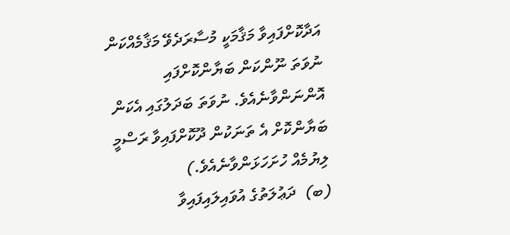އަދާކޮށްފައިވާ މަޤާމަކީ މުސާރަދެވޭ މަޤާމެއްކަން ނުވަތަ ނޫންކަން ބަޔާންކޮށްފައި އޮންނަންވާނެއެވެ. ނުވަތަ ބަދަލުގައި އެކަން ބަޔާންކޮށް އެ ތަނަކުން ދޫކޮށްފައިވާ ރަސްމީ ލިޔުމެއް ހުށަހަޅަންވާނެއެވެ.)
(ބ)  ދަޢުލަތުގެ އުވައިލައިފައިވާ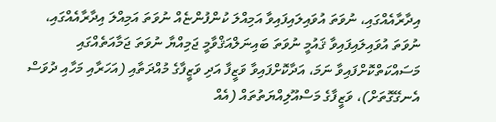އިދާރާއެއްގައި، ނުވަތަ އުވައިލައިފައިވާ އަމިއްލަ ކުންފުންޏެއް ނުވަތަ އަމިއްލަ އިދާރާއެއްގައި، ނުވަތަ އުވައިލައިފައިވާ ޤައުމީ ނުވަތަ ބައިނަލްއަޤްވާމީ ޖަމިއްޔާ ނުވަތަ ޖަމާއަތެއްގައި މަސައްކަތްކޮށްފައިވާ ނަމަ، އަދާކޮށްފައިވާ ވަޒީފާ އަދި ވަޒީފާގެ މުއްދަތާއި (އަހަރާއި މަހާއި ދުވަސް އެނގޭގޮތަށް)، ވަޒީފާގެ މަސްއޫލިއްޔަތުތައް (އެއް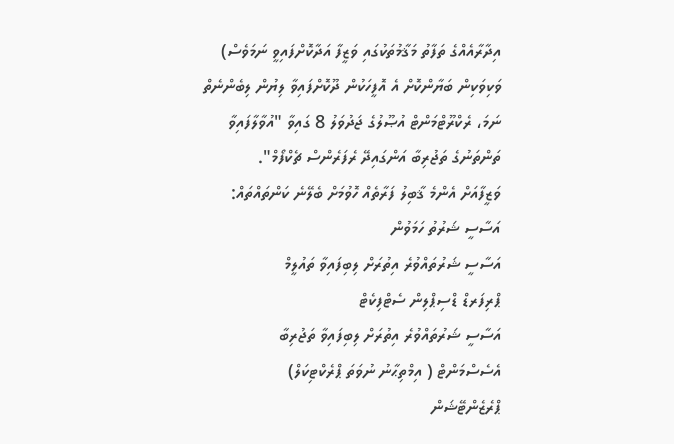އިދާރާއެއްގެ ތަފާތު މަޤާމުތަކުގައި ވަޒީފާ އަދާކޮށްފައިވީ ނަމަވެސް) ވަކިވަކިން ބަޔާންކޮށް އެ އޮފީހަކުން ދޫކޮށްފައިވާ ލިޔުން ލިބެންނެތް ނަމަ، ރެކްރޫޓްމަންޓް އުޞޫލުގެ ޖަދުވަލު 8 ގައިވާ "އުވާލާފައިވާ ތަންތަނުގެ ތަޖުރިބާ އަންގައިދޭ ރެފަރެންސް ޗެކްފޯމް".
ވަޒީފާއަށް އެންމެ ޤާބިލު ފަރާތެއް ހޮވުމަށް ބެލޭނެ ކަންތައްތައް:
އަސާސީ ޝަރުތު ހަމަވުން
އަސާސީ ޝަރުތައްވުރެ އިތުރަށް ލިބިފައިވާ ތައުލީމް
ޕްރިފަރޑް ޑްސިޕްލިން ސެޓްފިކެޓް
އަސާސީ ޝަރުތައްވުރެ އިތުރަށް ލިބިފައިވާ ތަޖުރިބާ
އެސެސްމަންޓް ( އިމްތިޙާނު ނުވަތަ ޕްރެކްޓިކަލް)
ޕްރެޒެންޓޭޝަން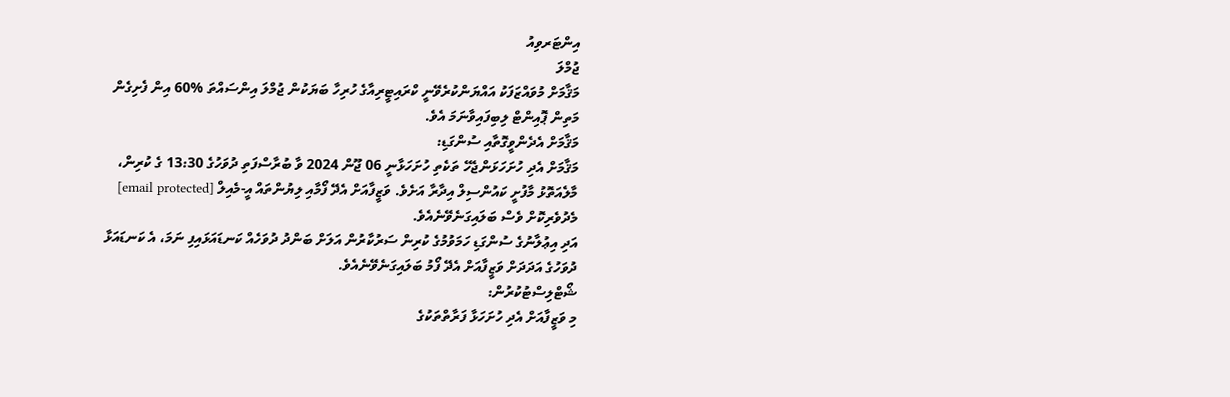އިންޓަރވިއު
ޖުމްލަ
މަޤާމަށް މުވައްޒަފަކު އައްޔަންކުރެވޭނީ ކްރައިޓީރިއާގެ ހުރިހާ ބަޔަކުން ޖުމްލަ އިންސައްތަ %60 އިން ފެށިގެން މަތިން ޕޮއިންޓް ލިބިފައިވާނަމަ އެވެ.
މަޤާމަށް އެދެންވީގޮތާއި ސުންގަޑި:
މަޤާމަށް އެދި ހުށަހަޅަންޖެހޭ ތަކެތި ހުށަހަޅާނީ 06 ޖޫން 2024 ވާ ބުރާސްފަތި ދުވަހުގެ 13:30 ގެ ކުރިން، މާލެއަތޮޅު މާފުށީ ކައުންސިލް އިދާރާ އަށެވެ. ވަޒީފާއަށް އެދޭ ފޯމާއި ލިޔުންތައް އީ-މެއިލް [email protected] މެދުވެރިކޮށް ވެސް ބަލައިގަނެވޭނެއެވެ.
އަދި އިޢުލާނުގެ ސުންގަޑި ހަމަވުމުގެ ކުރިން ސަރުކާރުން އަލަށް ބަންދު ދުވަހެއް ކަނޑައަޅައިފި ނަމަ، އެ ކަނޑައަޅާ ދުވަހުގެ އަދަދަށް ވަޒީފާއަށް އެދޭ ފޯމު ބަލައިގަނެވޭނެއެވެ.
ޝޯޓްލިސްޓުކުރުން:
މި ވަޒީފާއަށް އެދި ހުށަހަޅާ ފަރާތްތަކުގެ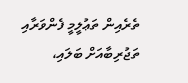ތެރެއިން ތަޢުލީމީ ފެންވަރާއި ތަޖުރިބާއަށް ބަލައި،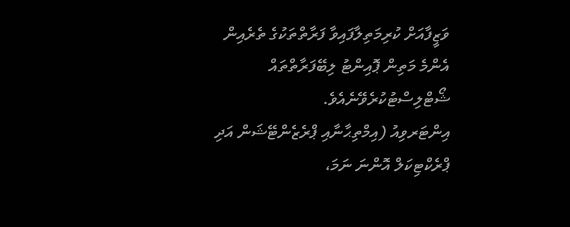ވަޒީފާއަށް ކުރިމަތިލާފައިވާ ފަރާތްތަކުގެ ތެރެއިން އެންމެ މަތިން ޕޮއިންޓު ލިބޭފަރާތްތައް ޝޯޓްލިސްޓުކުރެވޭނެއެވެ.
އިންޓަރވިއު (އިމްތިޙާނާއި ޕްރެޒެންޓޭޝަން އަދި ޕްރެކްޓިކަލް އޮންނަ ނަމަ،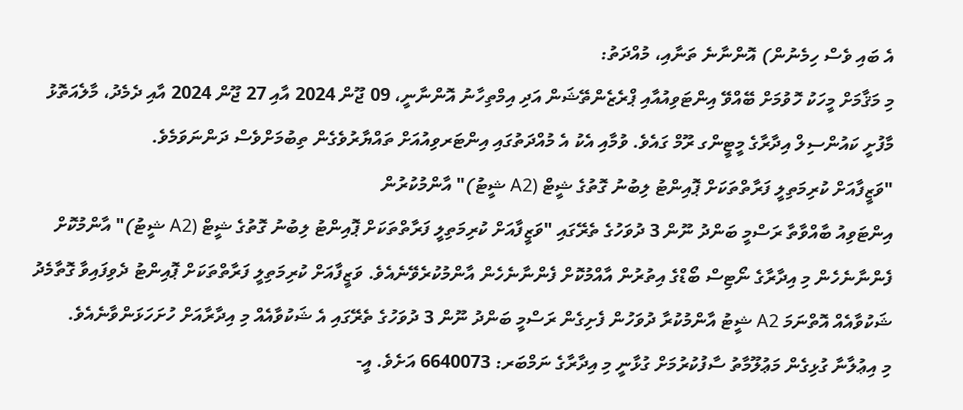އެ ބައި ވެސް ހިމެނުން) އޮންނާނެ ތަނާއި، މުއްދަތު:
މި މަޤާމަށް މީހަކު ހޮވުމަށް ބޭއްވޭ އިންޓަވިއުއާއި ޕްރެޒެންތޭޝަން އަދި އިމްތިހާނު އޮންނާނީ، 09 ޖޫން 2024 އާއި 27 ޖޫން 2024 އާއި ދެމެދު، މާލެއަތޮޅު މާފުށީ ކައުންސިލް އިދާރާގެ މީޓީންގ ރޫމް ގައެވެ. ވުމާއި އެކު އެ މުއްދަތުގައި އިންޓަރވިއުއަށް ތައްޔާރުވެގެން ތިބުމަށްވެސް ދަންނަވަމެވެ.
"ވަޒީފާއަށް ކުރިމަތިލީ ފަރާތްތަކަށް ޕޮއިންޓު ލިބުނު ގޮތުގެ ޝީޓް (A2 ޝީޓު)" އާންމުކުރުން
އިންޓަވިއު ބާއްވާތާ ރަސްމީ ބަންދު ނޫން 3 ދުވަހުގެ ތެރޭގައި "ވަޒީފާއަށް ކުރިމަތިލީ ފަރާތްތަކަށް ޕޮއިންޓު ލިބުނު ގޮތުގެ ޝީޓް (A2 ޝީޓު)" އާންމުކޮށް ފެންނާނެހެން މި އިދާރާގެ ނޯޓިސް ބޯޑްގެ އިތުރުން އާއްމުކޮށް ފެންނާނެހެން އާންމުކުރެވޭނެއެވެ. ވަޒީފާއަށް ކުރިމަތިލީ ފަރާތްތަކަށް ޕޮއިންޓު ދެވިފައިވާ ގޮތާމެދު ޝަކުވާއެއް އޮތްނަމަ A2 ޝީޓު އާންމުކުރާ ދުވަހުން ފެށިގެން ރަސްމީ ބަންދު ނޫން 3 ދުވަހުގެ ތެރޭގައި އެ ޝަކުވާއެއް މި އިދާރާއަށް ހުށަހަޅަންވާނެއެވެ.
މި އިޢުލާނާ ގުޅިގެން މަޢުލޫމާތު ސާފުކުރުމަށް ގުޅާނީ މި އިދާރާގެ ނަމްބަރ: 6640073 އަށެވެ. އީ-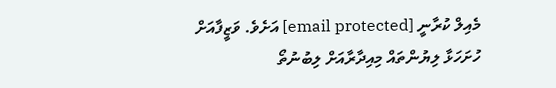މެއިލް ކުރާނީ [email protected] އަށެވެ. ވަޒީފާއަށް ހުށަހަޅާ ލިޔުންތައް މިއިދާރާއަށް ލިބުނުތޯ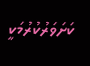ކަށަވަރުކުރުމަކީ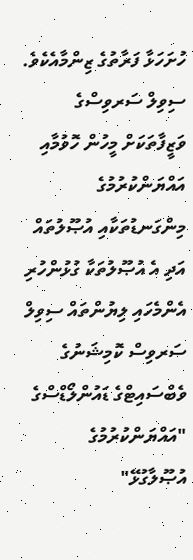ހުށަހަޅާ ފަރާތުގެ ޒިންމާއެކެވެ.
ސިވިލް ސަރވިސްގެ ވަޒީފާތަކަށް މީހުން ހޮވުމާއި އައްޔަންކުރުމުގެ މިންގަނޑުތަކާއި އުޞޫލުތައް އަދި އެ އުޞޫލުތަކާ ގުޅުންހުރި އެންމެހައި ލިޔުންތައް ސިވިލް ސަރވިސް ކޮމިޝަނުގެ ވެބްސައިޓްގެ ޑައުންލޯޑްސްގެ "އައްޔަންކުރުމުގެ އުޞޫލާގުޅޭ"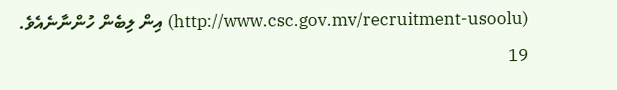(http://www.csc.gov.mv/recruitment-usoolu) އިން ލިބެން ހުންނާނެއެވެ.
19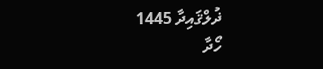ޛުލްޤައިދާ 1445
ހޯދާ